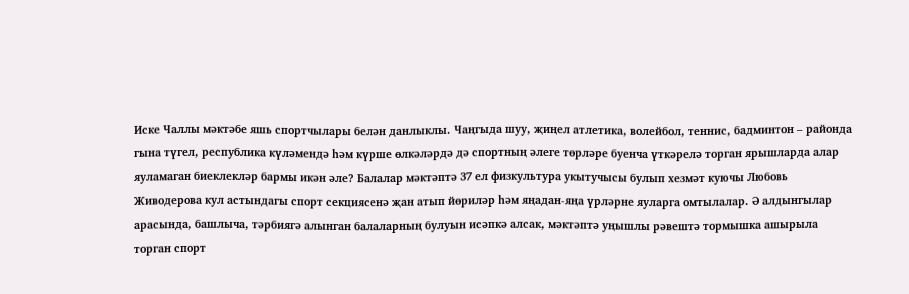Иске Чаллы мәктәбе яшь спортчылары белән данлыклы. Чаңгыда шуу, җиңел атлетика, волейбол, теннис, бадминтон – районда гына түгел, республика күләмендә һәм күрше өлкәләрдә дә спортның әлеге төрләре буенча үткәрелә торган ярышларда алар яуламаган биеклекләр бармы икән әле? Балалар мәктәптә 37 ел физкультура укытучысы булып хезмәт куючы Любовь Живодерова кул астындагы спорт секциясенә җан атып йөриләр һәм яңадан-яңа үрләрне яуларга омтылалар. Ә алдынгылар арасында, башлыча, тәрбиягә алынган балаларның булуын исәпкә алсак, мәктәптә уңышлы рәвештә тормышка ашырыла торган спорт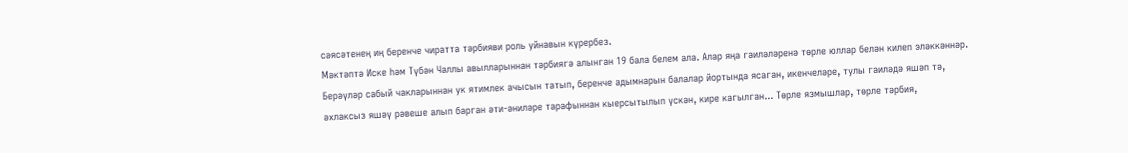сәясәтенең иң беренче чиратта тәрбияви роль уйнавын күрербез.
Мәктәптә Иске һәм Түбән Чаллы авылларыннан тәрбиягә алынган 19 бала белем ала. Алар яңа гаиләләренә төрле юллар белән килеп эләккәннәр. Берәүләр сабый чакларыннан ук ятимлек ачысын татып, беренче адымнарын балалар йортында ясаган, икенчеләре, тулы гаиләдә яшәп тә, әхлаксыз яшәү рәвеше алып барган әти-әниләре тарафыннан кыерсытылып үскән, кире кагылган... Төрле язмышлар, төрле тәрбия,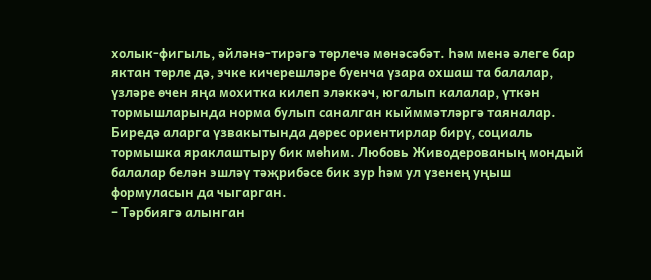холык-фигыль, әйләнә-тирәгә төрлечә мөнәсәбәт. Һәм менә әлеге бар яктан төрле дә, эчке кичерешләре буенча үзара охшаш та балалар, үзләре өчен яңа мохитка килеп эләккәч, югалып калалар, үткән тормышларында норма булып саналган кыйммәтләргә таяналар. Биредә аларга үзвакытында дөрес ориентирлар бирү, социаль тормышка яраклаштыру бик мөһим. Любовь Живодерованың мондый балалар белән эшләү тәҗрибәсе бик зур һәм ул үзенең уңыш формуласын да чыгарган.
– Тәрбиягә алынган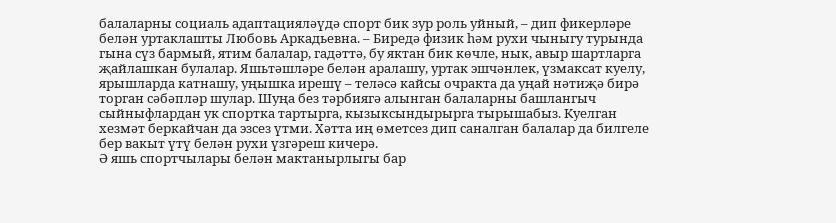балаларны социаль адаптацияләүдә спорт бик зур роль уйный, – дип фикерләре белән уртаклашты Любовь Аркадьевна. – Биредә физик һәм рухи чыныгу турында гына сүз бармый, ятим балалар, гадәттә, бу яктан бик көчле, нык, авыр шартларга җайлашкан булалар. Яшьтәшләре белән аралашу, уртак эшчәнлек, үзмаксат куелу, ярышларда катнашу, уңышка ирешү – теләсә кайсы очракта да уңай нәтиҗә бирә торган сәбәпләр шулар. Шуңа без тәрбиягә алынган балаларны башлангыч сыйныфлардан ук спортка тартырга, кызыксындырырга тырышабыз. Куелган хезмәт беркайчан да эзсез үтми. Хәтта иң өметсез дип саналган балалар да билгеле бер вакыт үтү белән рухи үзгәреш кичерә.
Ә яшь спортчылары белән мактанырлыгы бар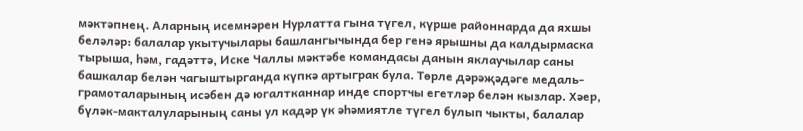мәктәпнең. Аларның исемнәрен Нурлатта гына түгел, күрше районнарда да яхшы беләләр: балалар укытучылары башлангычында бер генә ярышны да калдырмаска тырыша, һәм, гадәттә, Иске Чаллы мәктәбе командасы данын яклаучылар саны башкалар белән чагыштырганда күпкә артыграк була. Төрле дәрәҗәдәге медаль-грамоталарының исәбен дә югалтканнар инде спортчы егетләр белән кызлар. Хәер, бүләк-макталуларының саны ул кадәр үк әһәмиятле түгел булып чыкты, балалар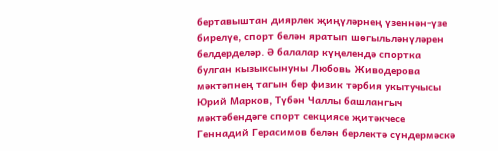бертавыштан диярлек җиңүләрнең үзеннән-үзе бирелүе, спорт белән яратып шөгыльләнүләрен белдерделәр. Ә балалар күңелендә спортка булган кызыксынуны Любовь Живодерова мәктәпнең тагын бер физик тәрбия укытучысы Юрий Марков, Түбән Чаллы башлангыч мәктәбендәге спорт секциясе җитәкчесе Геннадий Герасимов белән берлектә сүндермәскә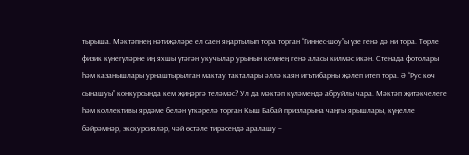тырыша. Мәктәпнең нәтиҗәләре ел саен яңартылып тора торган “Гиннес-шоу”ы үзе генә дә ни тора. Төрле физик күнегүләрне иң яхшы үтәгән укучылар урынын кемнең генә аласы килмәс икән. Стенада фотолары һәм казанышлары урнаштырылган мактау такталары әллә каян игътибарны җәлеп итеп тора. Ә “Рус көч сынашуы” конкурсында кем җиңәргә теләмәс? Ул да мәктәп күләмендә абруйлы чара. Мәктәп җитәкчелеге һәм коллективы ярдәме белән үткәрелә торган Кыш Бабай призларына чаңгы ярышлары, күңелле бәйрәмнәр, экскурсияләр, чәй өстәле тирәсендә аралашу –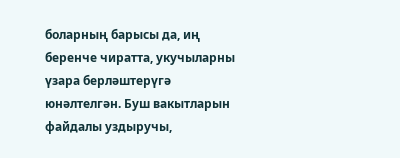боларның барысы да, иң беренче чиратта, укучыларны үзара берләштерүгә юнәлтелгән. Буш вакытларын файдалы уздыручы,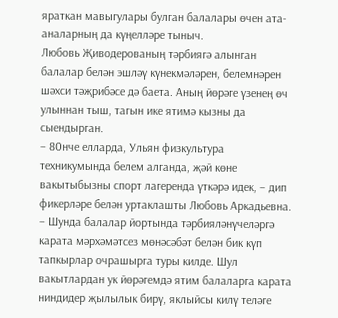яраткан мавыгулары булган балалары өчен ата-аналарның да күңелләре тыныч.
Любовь Җиводерованың тәрбиягә алынган балалар белән эшләү күнекмәләрен, белемнәрен шәхси тәҗрибәсе дә баета. Аның йөрәге үзенең өч улыннан тыш, тагын ике ятимә кызны да сыендырган.
– 80нче елларда, Ульян физкультура техникумында белем алганда, җәй көне вакытыбызны спорт лагеренда үткәрә идек, – дип фикерләре белән уртаклашты Любовь Аркадьевна. – Шунда балалар йортында тәрбияләнүчеләргә карата мәрхәмәтсез мөнәсәбәт белән бик күп тапкырлар очрашырга туры килде. Шул вакытлардан ук йөрәгемдә ятим балаларга карата ниндидер җылылык бирү, яклыйсы килү теләге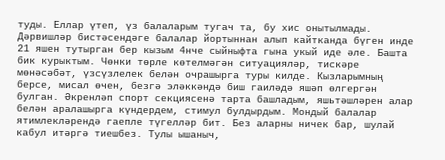туды. Еллар үтеп, үз балаларым тугач та, бу хис онытылмады. Дәрвишләр бистәсендәге балалар йортыннан алып кайтканда бүген инде 21 яшен тутырган бер кызым 4нче сыйныфта гына укый иде әле. Башта бик курыктым. Чөнки төрле көтелмәгән ситуацияләр, тискәре мөнәсәбәт, үзсүзлелек белән очрашырга туры килде. Кызларымның берсе, мисал өчен, безгә эләккәндә биш гаиләдә яшәп өлгергән булган. Әкренләп спорт секциясенә тарта башладым, яшьтәшләрен алар белән аралашырга күндердем, стимул булдырдым. Мондый балалар ятимлекләрендә гаепле түгелләр бит. Без аларны ничек бар, шулай кабул итәргә тиешбез. Тулы ышаныч,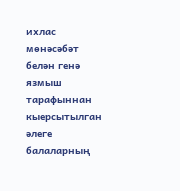ихлас мөнәсәбәт белән генә язмыш тарафыннан кыерсытылган әлеге балаларның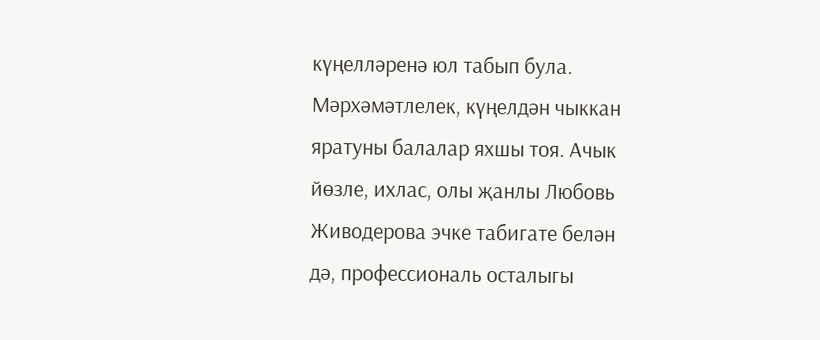күңелләренә юл табып була.
Мәрхәмәтлелек, күңелдән чыккан яратуны балалар яхшы тоя. Ачык йөзле, ихлас, олы җанлы Любовь Живодерова эчке табигате белән дә, профессиональ осталыгы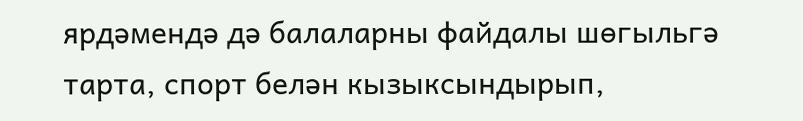ярдәмендә дә балаларны файдалы шөгыльгә тарта, спорт белән кызыксындырып,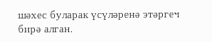шәхес буларак үсүләренә этәргеч бирә алган.